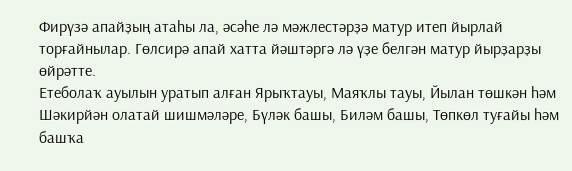Фирүзә апайҙың атаһы ла, әсәһе лә мәжлестәрҙә матур итеп йырлай торғайнылар. Гөлсирә апай хатта йәштәргә лә үҙе белгән матур йырҙарҙы өйрәтте.
Етеболаҡ ауылын уратып алған Ярыҡтауы, Маяҡлы тауы, Йылан төшкән һәм Шәкирйән олатай шишмәләре, Бүләк башы, Биләм башы, Төпкөл туғайы һәм башҡа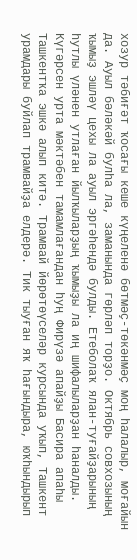хозур тәбиғәт ҡосағы кеше күңеленә бөтмәҫ-төкәнмәҫ моң һалалыр, моғайын да. Ауыл бәләкәй булһа ла, заманында гөрләп торҙо. Октябрь совхозының ҡымыҙ эшләү цехы ла ауыл эргәһендә булды. Етеболаҡ ялан-туғайҙарының һутлы үләнен утлаған йылҡыларҙың ҡымыҙы ла иң шифалыларҙан һаналды.
Күгәрсен урта мәктәбен тамамлағандан һуң Фирүзә апайҙы Басира апаһы Ташкентҡа эшкә алып китә. Трамвай йөрөтөүселәр курсында уҡып, Ташкент урамдары буйлап трамвайҙа елдерә. Тик тыуған яҡ һағындыра, юҡһындырып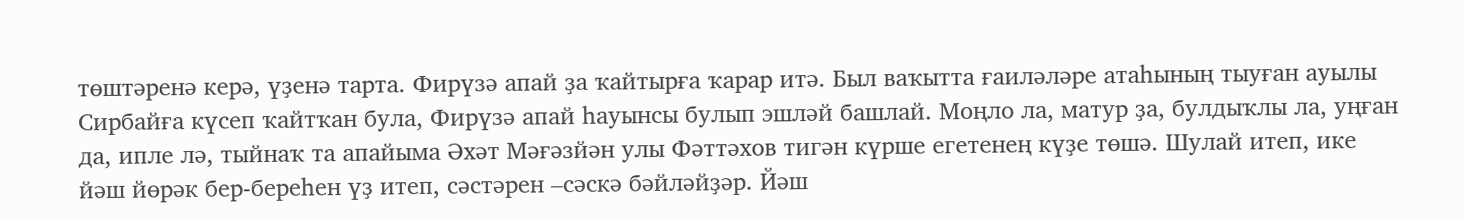төштәренә керә, үҙенә тарта. Фирүзә апай ҙа ҡайтырға ҡарар итә. Был ваҡытта ғаиләләре атаһының тыуған ауылы Сирбайға күсеп ҡайтҡан була, Фирүзә апай һауынсы булып эшләй башлай. Моңло ла, матур ҙа, булдыҡлы ла, уңған да, ипле лә, тыйнаҡ та апайыма Әхәт Мәғәзйән улы Фәттәхов тигән күрше егетенең күҙе төшә. Шулай итеп, ике йәш йөрәк бер-береһен үҙ итеп, сәстәрен –сәскә бәйләйҙәр. Йәш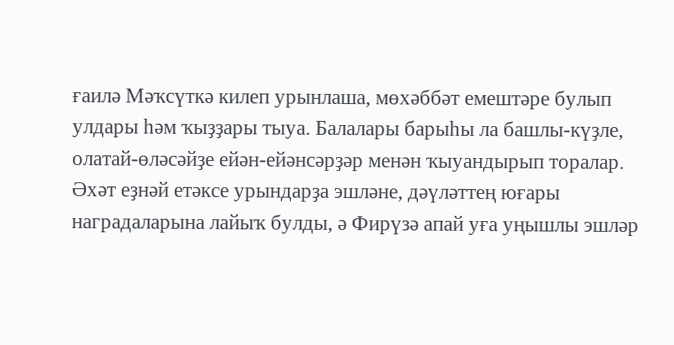ғаилә Мәҡсүткә килеп урынлаша, мөхәббәт емештәре булып улдары һәм ҡыҙҙары тыуа. Балалары барыһы ла башлы-күҙле, олатай-өләсәйҙе ейән-ейәнсәрҙәр менән ҡыуандырып торалар. Әхәт еҙнәй етәксе урындарҙа эшләне, дәүләттең юғары наградаларына лайыҡ булды, ә Фирүзә апай уға уңышлы эшләр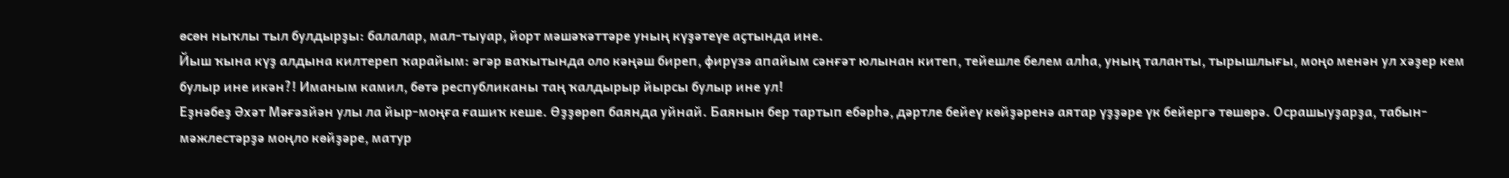өсөн ныҡлы тыл булдырҙы: балалар, мал-тыуар, йорт мәшәҡәттәре уның күҙәтеүе аҫтында ине.
Йыш ҡына күҙ алдына килтереп ҡарайым: әгәр ваҡытында оло кәңәш биреп, фирүзә апайым сәнғәт юлынан китеп, тейешле белем алһа, уның таланты, тырышлығы, моңо менән ул хәҙер кем булыр ине икән?! Иманым камил, бөтә республиканы таң ҡалдырыр йырсы булыр ине ул!
Еҙнәбеҙ Әхәт Мәғәзйән улы ла йыр-моңға ғашиҡ кеше. Өҙҙөрөп баянда уйнай. Баянын бер тартып ебәрһә, дәртле бейеү көйҙәренә аятар үҙҙәре үк бейергә төшөрә. Осрашыуҙарҙа, табын-мәжлестәрҙә моңло көйҙәре, матур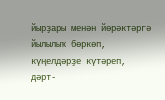йырҙары менән йөрәктәргә йылылыҡ бөркөп, күңелдәрҙе күтәреп, дәрт-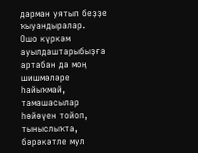дарман уятып беҙҙе ҡыуандыралар.
Ошо күркәм ауылдаштарыбыҙға артабан да моң шишмәләре һайыҡмай, тамашасылар һөйөүен тойоп, тыныслыҡта, бәрәкәтле мул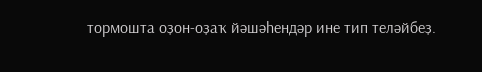тормошта оҙон-оҙаҡ йәшәһендәр ине тип теләйбеҙ.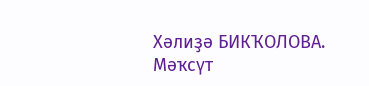Хәлиҙә БИКҠОЛОВА.
Мәҡсүт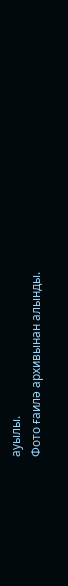ауылы.
Фото ғаилә архивынан алынды.